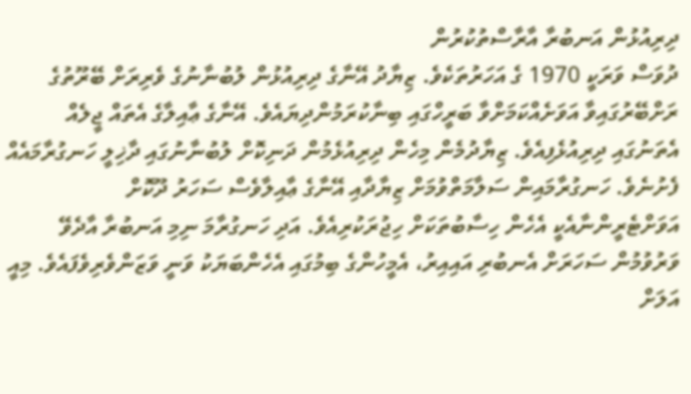ދިރިއުޅުން އަނބުރާ އާރާސްތުކުރުން
ދުވަސް ވަރަކީ 1970 ގެ އަހަރުތަކެވެ. ޒިޔާދު އޭނާގެ ދިރިއުޅުން ލުބުނާނުގެ ވެރިރަށް ބޭރޫތުގެ ރަށްބޭރުގައިވާ އަވަށެއްކަމަށްވާ ބަރީހްގައި ބިނާކުރަމުންދިޔައެވެ. އޭނާގެ ޢާއިލާގެ އެތައް ޖީލެއް އެތަނުގައި ދިރިއުޅެފިއެވެ. ޒިޔާދުމެން މިހެން ދިރިއުޅެމުން ދަނިކޮށް ލުބުނާނުގައި ދާޚިލީ ހަނގުރާމައެއް ފެށުނެވެ. ހަނގުރާމައިން ސަލާމަތްވުމަށް ޒިޔާދާއި އޭނާގެ ޢާއިލާވެސް ސަހަރު ދޫކޮށް އަވަށްޓެރީންނާއެކީ އެހެން ހިސާބުތަކަށް ހިޖުރަކުރިއެވެ. އަދި ހަނގުރާމަ ނިމި އަނބުރާ އާދެވޭ ވަރުވުމުން ސަހަރަށް އެނބުރި އައިއިރު، އެމީހުންގެ ބިމުގައި އެހެންބަޔަކު ވަނީ ވަޒަންވެރިވެފައެވެ. މިއީ އަލަށް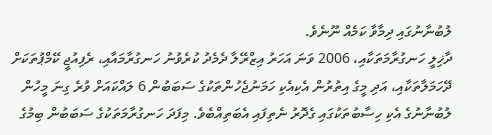ލުބުނާނުގައި ދިމާވާ ކަމެއް ނޫނެވެ.
ދާޚިލީ ހަނގުރާމަތަކާއި، 2006 ވަނަ އަހަރު އިޒްރޭލާ ދެމެދު ކުރެވުނު ހަނގުރާމައާއި، ރެފިއުޖީ ކޭމްޕުތަކަށް ދޭހަމަލާތަކާއި، އަދި މީގެ އިތުރުން އެކިއެކި ހަމަނުޖެހުންތަކުގެ ސަބަބުން 6 ލައްކައަށް ވުރެ ގިނަ މީހުން ލުބުނާނުގެ އެކި ހިސާބުތަކުގައި ގެދޮރު ނެތިފައި އެބަތިއްބެވެ. މިފަދަ ހަނގުރާމަތަކުގެ ސަބަބުން ބިމުގެ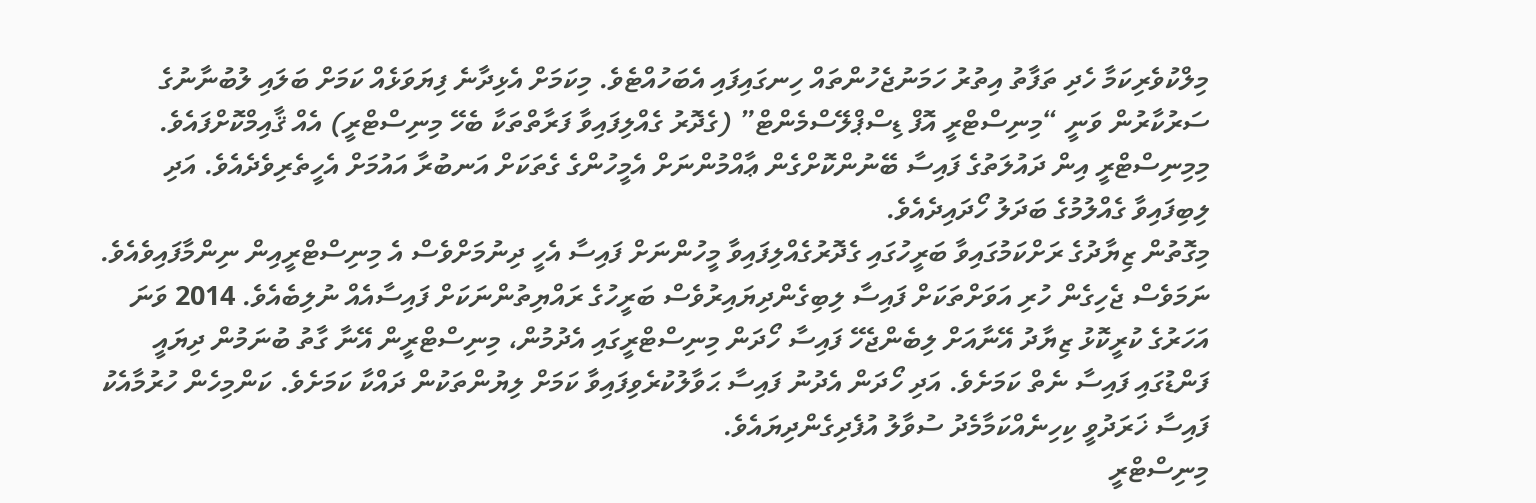މިލްކުވެރިކަމާ ހެދި ތަފާތު އިތުރު ހަމަނުޖެހުންތައް ހިނގައިފައި އެބަހުއްޓެވެ. މިކަމަށް އެޅިދާނެ ފިޔަވަޅެއް ކަމަށް ބަލައި ލުބުނާނުގެ ސަރުކާރުން ވަނީ “މިނިސްޓްރީ އޮފް ޑިސްޕްލޭސްމެންޓް” (ގެދޮރު ގެއްލިފައިވާ ފަރާތްތަކާ ބެހޭ މިނިސްޓްރީ) އެއް ޤާއިމްކޮށްފައެވެ. މިމިނިސްޓްރީ އިން ދައުލަތުގެ ފައިސާ ބޭނުންކޮށްގެން ޢާއްމުންނަށް އެމީހުންގެ ގެތަކަށް އަނބުރާ އައުމަށް އެހީތެރިވެދެއެވެ. އަދި ލިބިފައިވާ ގެއްލުމުގެ ބަދަލު ހޯދައިދެއެވެ.
މިގޮތުން ޒިޔާދުގެ ރަށްކަމުގައިވާ ބަރީހުގައި ގެދޮރުގެއްލިފައިވާ މީހުންނަށް ފައިސާ އެހީ ދިނުމަށްވެސް އެ މިނިސްޓްރީއިން ނިންމާފައިވެއެވެ. ނަމަވެސް ޖެހިގެން ހުރި އަވަށްތަކަށް ފައިސާ ލިބިގެންދިޔައިރުވެސް ބަރީހުގެ ރައްޔިތުންނަކަށް ފައިސާއެއް ނުލިބެއެވެ. 2014 ވަނަ އަހަރުގެ ކުރީކޮޅު ޒިޔާދު އޭނާއަށް ލިބެންޖެހޭ ފައިސާ ހޯދަން މިނިސްޓްރީގައި އެދުމުން، މިނިސްޓްރީން އޭނާ ގާތު ބުނަމުން ދިޔައީ ފަންޑުގައި ފައިސާ ނެތް ކަމަށެވެ. އަދި ހޯދަން އެދުނު ފައިސާ ޙަވާލުކުރެވިފައިވާ ކަމަށް ލިޔުންތަކުން ދައްކާ ކަމަށެވެ. ކަންމިހެން ހުރުމާއެކު ފައިސާ ޚަރަދުވީ ކިހިނެއްކަމާމެދު ސުވާލު އުފެދިގެންދިޔައެވެ.
މިނިސްޓްރީ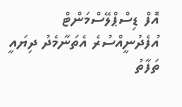އޮފް ޑިސްޕްލޭސްމަންޓް އުފެދުނީއްސުރެ އެތަނާމެދު ދިޔައީ ތަފާތު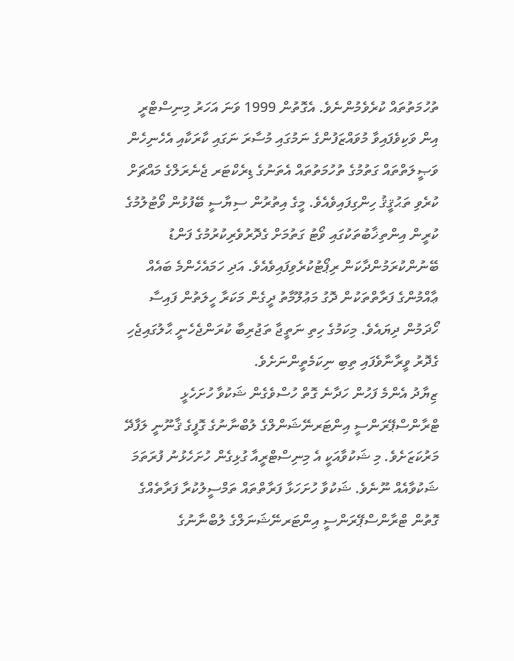ތުހުމަތުތައް ކުރެވެމުންނެވެ. އެގޮތުން 1999 ވަނަ އަހަރު މިނިސްޓްރީ އިން ވަކިވެފައިވާ މުވައްޒަފުންގެ ނަމުގައި މުސާރަ ނަގައި ކާރަކާއި އެހެނިހެން ވަޞީލަތްތައް ގަތުމުގެ ތުހުމަތުތައް އެތަނުގެ ޑިރެކްޓަރ ޖެނެރަލްގެ މައްޗަށް ކުރެވި ތަޙުޤީޤު ހިންގިފައިވެއެވެ. މީގެ އިތުރުން ސިޔާސީ ބޭފުޅުން ވޯޓުލުމުގެ ކުރީން އިންތިޚާބުތަކުގައި ވޯޓު ގަތުމަށް ގެދޮރުވެރިކުރުމުގެ ފަންޑު ބޭނުންކުރަމުންދާކަން ރިޕޯޓުކުރެވިފައިވެއެވެ. އަދި ހަމައެހެންމެ ބައެއް ޢާއްމުންގެ ފަރާތްތަކުން ދޮގު މަޢުލޫމާތު ދީގެން މަކަރާ ހީލަތުން ފައިސާ ހޯދަމުން ދިޔައެވެ. މިކަމުގެ ހިތި ނަތީޖާ ތަޖުރިބާ ކުރަންޖެހެނީ ޙާލުގައިޖެހި ގެދޮރު ވީރާނާވެފައި ތިބި ނިކަމެތީންނަށެވެ.
ޒިޔާދު އެންމެ ފަހުން ހަދާނެ ގޮތް ހުސްވެގެން ޝަކުވާ ހުށަހެޅީ ޓްރާންސްޕޭރަންސީ އިންޓަރނޭޝަންލްގެ ލުބްނާނުގެ ގޮފީގެ ޤާނޫނީ ލަފާދޭ މަރުކަޒަށެވެ. މި ޝަކުވާއަކީ އެ މިނިސްޓްރީއާ ގުޅިގެން ހުށަހެޅުނު ފުރަތަމަ ޝަކުވާއެއް ނޫނެވެ. ޝަކުވާ ހުށަހަޅާ ފަރާތްތައް ތަމްސީލުކުރާ ފަރާތެއްގެ ގޮތުން ޓްރާންސްޕޭރަންސީ އިންޓަރނޭޝަނަލްގެ ލުބްނާނުގެ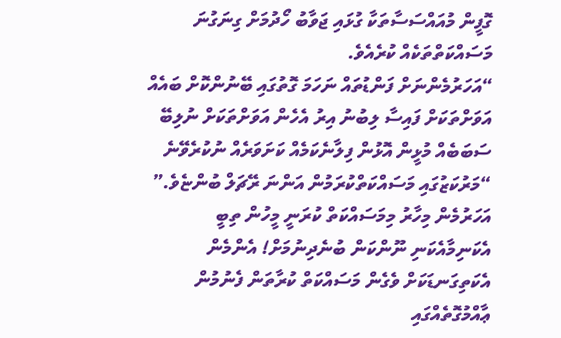ގޮފީން މުއައްސަސާތަކާ ގުޅައި ޖަވާބު ހޯދުމަށް ގިނަގުނަ މަސައްކަތްތަކެއް ކުރެއެވެ.
“އަހަރުމެންނަށް ފަންޑުތައް ނަހަމަ ގޮތުގައި ބޭނުންކޮށް ބައެއް އަވަށްތަކަށް ފައިސާ ލިބުނު އިރު އެހެން އަވަށްތަކަށް ނުލިބޭ ސަބަބެއް މުޅީން އޮޅުން ފިލާނެކަމެއް ކަށަވަރެއް ނުކުރެވޭނެ “މަރުކަޒުގައި މަސައްކަތްކުރަމުން އަންނަ ރޭޗަލް ބުންޏެވެ.” އަހަރުމެން މިހާރު މިމަސައްކަތް ކުރަނީ މީހުން ތިބީ އެކަނިމާއެކަނި ނޫންކަން ބުނެދިނުމަށް! އެންމެން އެކަތިގަނޑަކަށް ވެގެން މަސައްކަތް ކުރާތަން ފެނުމުން ޢާއްމުގޮތެއްގައި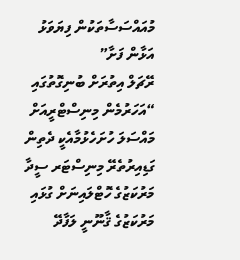މުއައްސަސާތަކުން ފިޔަވަޅު އަޅާން ފަށާ”
ރޭޗަލް އިތުރަށް ބުނިގޮތުގައި “އަހަރުމެން މިނިސްޓްރީއަށް މައްސަލަ ހުށަހެޅުމާއެކީ ދެތިން ގަޑިއިރުތެރޭ މިނިސްޓަރ ސީދާ މަރުކަޒުގެ ހޮޓްލައިނަށް ގުޅައި މަރުކަޒުގެ ޤާނޫނީ ލަފާދޭ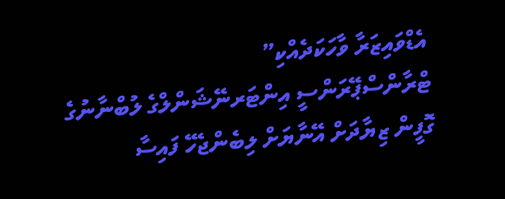އެޑްވައިޒަރާ ވާހަކަދެއްކި”
ޓްރާންސްޕޭރަންސީ އިންޓަރނޭޝަންލްގެ ލުބްނާނުގެ ގޮފީން ޒިޔާދަށް އޭނާޔަށް ލިބެންޖެހޭ ފައިސާ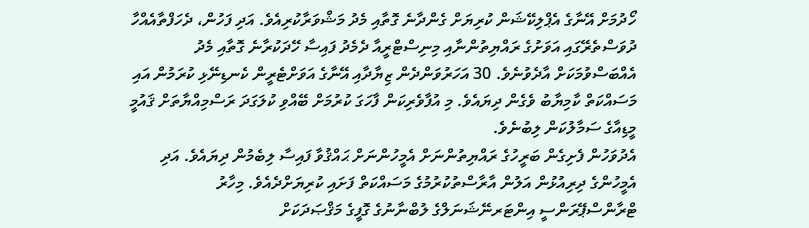ހޯދުމަށް އޭނާގެ އެޕްލިކޭޝަން ކުރިޔަށް ގެންދާނެ ގޮތާއި މެދު މަޝްވަރާކުރިއެވެ. އަދި ފަހުން، ދެހަފްތާއެއްހާ ދުވަސްތެރޭގައި އަވަށުގެ ރައްޔިތުންނާއި މިނިސްޓްރީއާ ދެމެދު ފައިސާ ހޭދަކުރާނެ ގޮތާއި މެދު އެއްބަސްވުމަކަށް އާދެވުނެވެ. 30 އަހަރުވަންދެން ޒިޔާދާއި އޭނާގެ އަވަށްޓެރީން ކެނޑިނޭޅި ކުރަމުން އައި މަސައްކަތް ކާމިޔާބު ވެގެން ދިޔައެވެ. މި އުފާވެރިކަން ފާހަގަ ކުރުމަށް ބޭއްވި ކުލަގަދަ ރަސްމިއްޔާތަށް ޤައުމީ މީޑިއާގެ ސަމާލުކަން ލިބުނެވެ.
އެދުވަހުން ފެށިގެން ބަރީހުގެ ރައްޔިތުންނަށް އެމީހުންނަށް ޙައްޤުވާ ފައިސާ ލިބެމުން ދިޔައެވެ. އަދި އެމީހުންގެ ދިރިއުޅުން އަލުން އާރާސްތުކުރުމުގެ މަސައްކަތް ފަށައި ކުރިޔަށްދެއެވެ. މިހާރު ޓްރާންސްޕޭރަންސީ އިންޓަރނޭޝަނަލްގެ ލުބްނާނުގެ ގޮފީގެ މަޤްޞަދަކަށް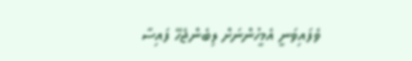ވެފައިވަނީ އެމީހުންނަށް ލިބެންޖެހޭ ފައިސާ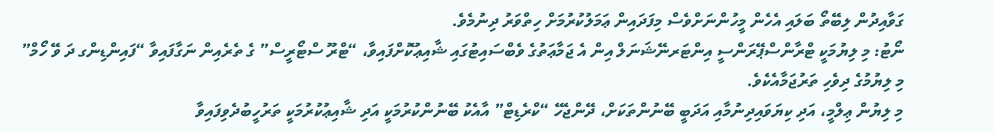ގަވާއިދުން ލިބޭތޯ ބަލައި އެހެން މީހުންނަށްވެސް މިފަދައިން ޢަމަލުކުރުމަށް ހިތްވަރު ދިނުމެވެ.
ނޯޓު: މި ލިޔުމަކީ ޓްރާންސްޕޭރަންސީ އިންޓަރނޭޝަނަލް އިން އެ ޖަމާޢަތުގެ ވެބްސައިޓުގައި ޝާއިޢުކޮށްފައިވާ، “ޓްރޫ ސްޓޯރީސް” ގެ ތެރެއިން ނަގާފައިވާ “ފައިންޑިންގ ދަ ވޭ ހޯމް” މި ލިޔުމުގެ ދިވެހި ތަރުޖަމާއެކެވެ.
މި ލިޔުން ޢިލްމީ، އަދި ކިޔަވައިދިނުމާއި އަދަބީ ބޭނުންތަކަށް، ދޭންޖެހޭ “ކްރެޑިޓް” އާއެކު ބޭނުންކުރުމަކީ އަދި ޝާއިޢުކުރުމަކީ ތަރުހީބުދެވިފައިވާ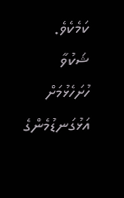ކަމެކެވެ.
ޝަކުވާ ހުށަހެޅުމަށް އަޅުގަނޑުމެންގެ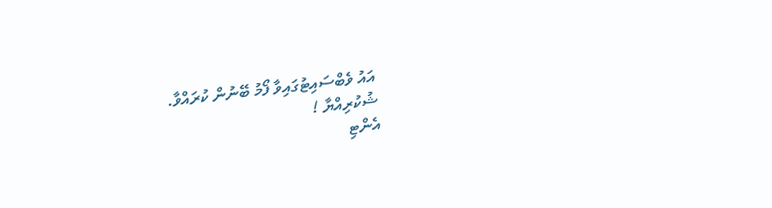އައު ވެބްސައިޓުގައިވާ ފޯމު ބޭނުން ކުރައްވާ.
ޝުކުރިއްޔާ !
އެންޓި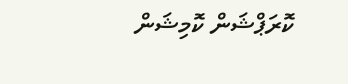ކޮރަޕްޝަން ކޮމިޝަން